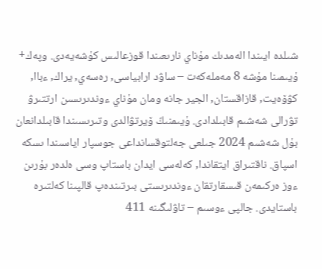شىلدە ايىندا الەمدىك مۇناي نارىعىندا قوزعالىس كۇشەيەدى. وپەك+ ۇيىمىنا مۇشە 8 مەملەكەت – ساۋد ارابياسى, رەسەي, يراك, ءباا, كۋۆەيت, قازاقستان, الجير جانە ومان مۇناي ءوندىرىسىن ارتتىرۋ تۋرالى شەشىم قابىلدادى. ۇيىمنىڭ ۆيرتۋالدى وتىرىسىندا قابىلدانعان بۇل شەشىم 2024 جىلعى جەلتوقسانداعى جوسپار اياسىندا ىسكە اسپاق. ناقتىراق ايتقاندا, كەلەسى ايدان باستاپ وسى ەلدەر بۇرىن ءوز ەركىمەن قىسقارتقان ءوندىرىستى بىرتىندەپ قالپىنا كەلتىرە باستايدى. جالپى ءوسىم – تاۋلىگىنە 411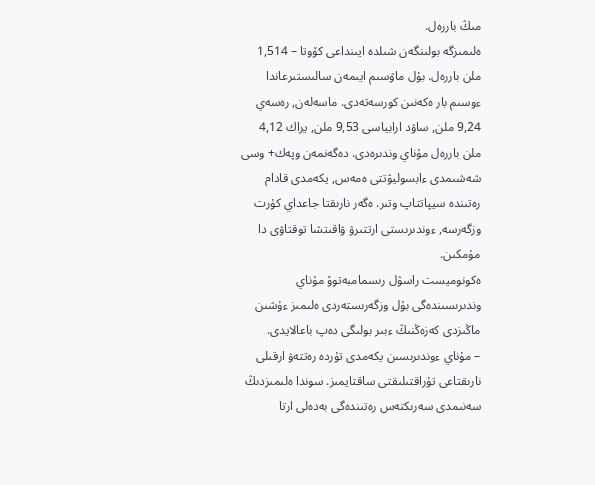مىڭ باررەل.
ەلىمىزگە بولىنگەن شىلدە ايىنداعى كۆوتا – 1,514 ملن باررەل. بۇل ماۋسىم ايىمەن سالىستىرعاندا ءوسىم بار ەكەنىن كورسەتەدى. ماسەلەن, رەسەي 9,24 ملن, ساۋد ارابياسى 9,53 ملن, يراك 4,12 ملن باررەل مۇناي وندىرەدى. دەگەنمەن وپەك+ وسى شەشىمدى ءابسوليۋتتى ەمەس, يكەمدى قادام رەتىندە سيپاتتاپ وتىر. ەگەر نارىقتا جاعداي كۇرت وزگەرسە, ءوندىرىستى ارتتىرۋ ۋاقىتشا توقتاۋى دا مۇمكىن.
ەكونوميست راسۋل رىسمامبەتوۆ مۇناي وندىرىسىندەگى بۇل وزگەرىستەردى ەلىمىز ءۇشىن ماڭىزدى كەزەڭنىڭ ءبىر بولىگى دەپ باعالايدى.
– مۇناي ءوندىرىسىن يكەمدى تۇردە رەتتەۋ ارقىلى نارىقتاعى تۇراقتىلىقتى ساقتايمىز. سوندا ەلىمىزدىڭ سەنىمدى سەرىكتەس رەتىندەگى بەدەلى ارتا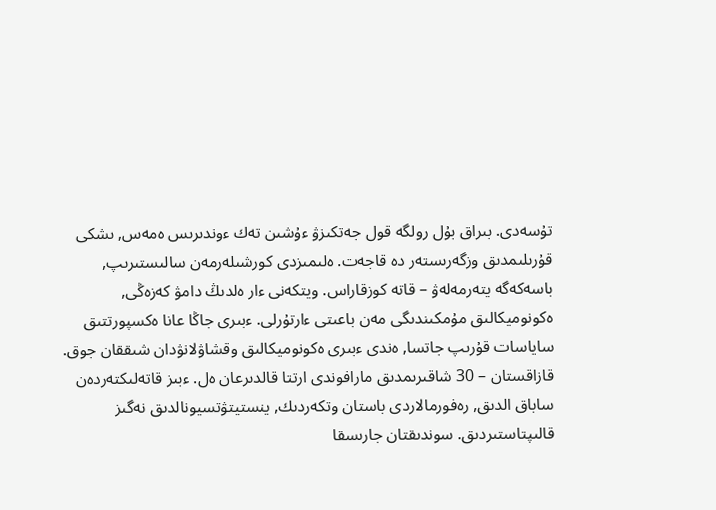تۇسەدى. بىراق بۇل رولگە قول جەتكىزۋ ءۇشىن تەك ءوندىرىس ەمەس, ىشكى قۇرىلىمدىق وزگەرىستەر دە قاجەت. ەلىمىزدى كورشىلەرمەن سالىستىرىپ, باسەكەگە يتەرمەلەۋ – قاتە كوزقاراس. ويتكەنى ءار ەلدىڭ دامۋ كەزەڭى, ەكونوميكالىق مۇمكىندىگى مەن باعىتى ءارتۇرلى. ءبىرى جاڭا عانا ەكسپورتتىق ساياسات قۇرىپ جاتسا, ەندى ءبىرى ەكونوميكالىق وقشاۋلانۋدان شىققان جوق. قازاقستان – 30 شاقىرىمدىق مارافوندى ارتتا قالدىرعان ەل. ءبىز قاتەلىكتەردەن ساباق الدىق, رەفورمالاردى باستان وتكەردىك, ينستيتۋتسيونالدىق نەگىز قالىپتاستىردىق. سوندىقتان جارىسقا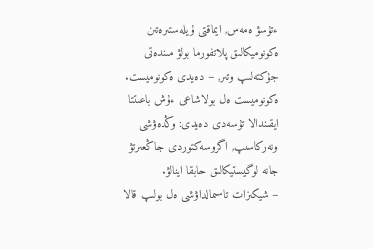ءتۇسۋ ەمەس, ايماقتى ۇيلەستىرەتىن ەكونوميكالىق پلاتفورما بولۋ مىندەتى جۇكتەلىپ وتىر, – دەيدى ەكونوميست.
ەكونوميست ەل بولاشاعى ءۇش باعىتتا ايقىندالا تۇسەدى دەيدى: وڭدەۋشى ونەركاسىپ, اگروسەكتوردى جاڭعىرتۋ جانە لوگيستيكالىق حابقا اينالۋ.
– شيكىزات تاسىمالداۋشى ەل بولىپ قالا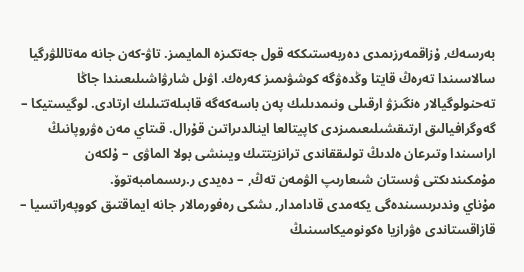بەرسەك, ۇزاقمەرزىمدى دەربەستىككە قول جەتكىزە المايمىز. تاۋ-كەن جانە مەتاللۋرگيا سالاسىندا تەرەڭ قايتا وڭدەۋگە كوشۋىمىز كەرەك. اۋىل شارۋاشىلىعىندا جاڭا تەحنولوگيالار ەنگىزۋ ارقىلى ونىمدىلىك پەن باسەكەگە قابىلەتتىلىك ارتادى. لوگيستيكا – گەوگرافيالىق ارتىقشىلىعىمىزدى كاپيتالعا اينالدىراتىن قۇرال. قىتاي مەن ەۋروپانىڭ اراسىندا وتىرعان ەلدىڭ تولىققاندى ترانزيتتىك ويىنشى بولا الماۋى – ۇلكەن مۇمكىندىكتى ۋىستان شىعارىپ الۋمەن تەڭ, – دەيدى ر.رىسمامبەتوۆ.
مۇناي وندىرىسىندەگى يكەمدى قادامدار, ىشكى رەفورمالار جانە ايماقتىق كووپەراتسيا – قازاقستاندى ەۋرازيا ەكونوميكاسىنىڭ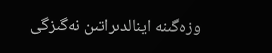وزەگىنە اينالدىراتىن نەگىزگى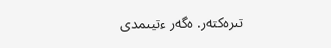تىرەكتەر. ەگەر ءتيىمدى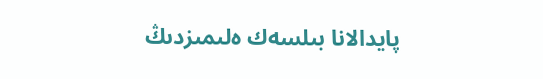پايدالانا بىلسەك ەلىمىزدىڭ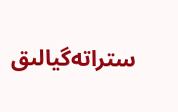ستراتەگيالىق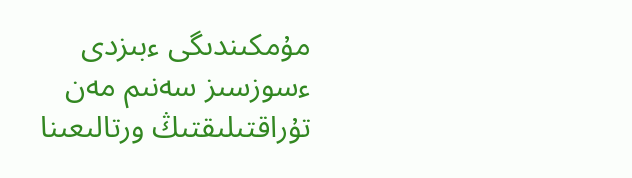مۇمكىندىگى ءبىزدى ءسوزسىز سەنىم مەن تۇراقتىلىقتىڭ ورتالىعىنا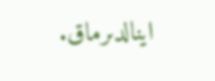اينالدىرماق.